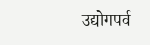उद्योगपर्व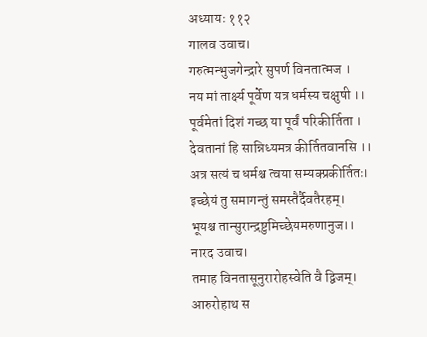अध्यायः ११२
गालव उवाच।
गरुत्मन्भुजगेन्द्रारे सुपर्ण विनतात्मज ।
नय मां तार्क्ष्य पूर्वेण यत्र धर्मस्य चक्षुषी ।।
पूर्वमेतां दिशं गच्छ या पूर्वं परिकीर्तिता ।
देवतानां हि सान्निध्यमत्र कीर्तितवानसि ।।
अत्र सत्यं च धर्मश्च त्वया सम्यक्प्रकीर्तितः।
इच्छेयं तु समागन्तुं समस्तैर्दैवतैरहम्।
भूयश्च तान्सुरान्द्रष्टुमिच्छेयमरुणानुज।।
नारद उवाच।
तमाह विनतासूनुरारोहस्वेति वै द्विजम्।
आरुरोहाथ स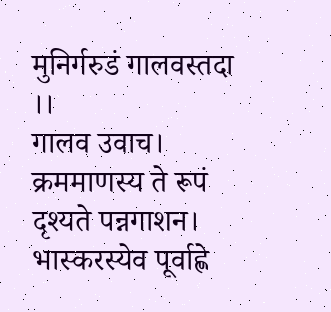मुनिर्गरुडं गालवस्तदा ।।
गालव उवाच।
क्रममाणस्य ते रूपं दृश्यते पन्नगाशन।
भास्करस्येव पूर्वाह्णे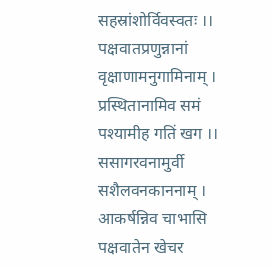सहस्रांशोर्विवस्वतः ।।
पक्षवातप्रणुन्नानां वृक्षाणामनुगामिनाम् ।
प्रस्थितानामिव समं पश्यामीह गतिं खग ।।
ससागरवनामुर्वी सशैलवनकाननाम् ।
आकर्षन्निव चाभासि पक्षवातेन खेचर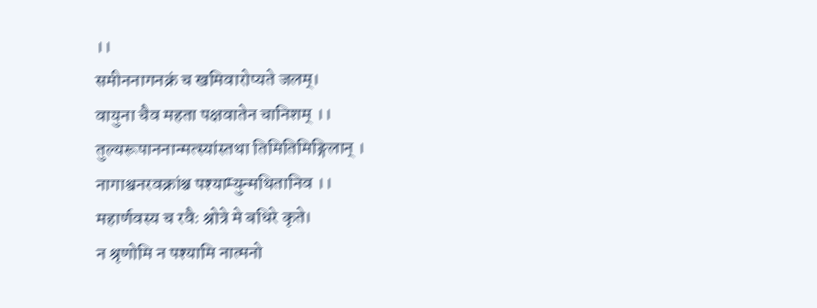।।
समीननागनक्रं च खमिवारोप्यते जलम्।
वायुना चैव महता पक्षवातेन चानिशम् ।।
तुल्यरूपाननान्मत्स्यांस्तथा तिमितिमिङ्गिलान् ।
नागाश्वनरवक्रांश्च पश्याम्युन्मथितानिव ।।
महार्णवस्य च रवैः श्रोत्रे मे बधिरे कृते।
न श्रृणोमि न पश्यामि नात्मनो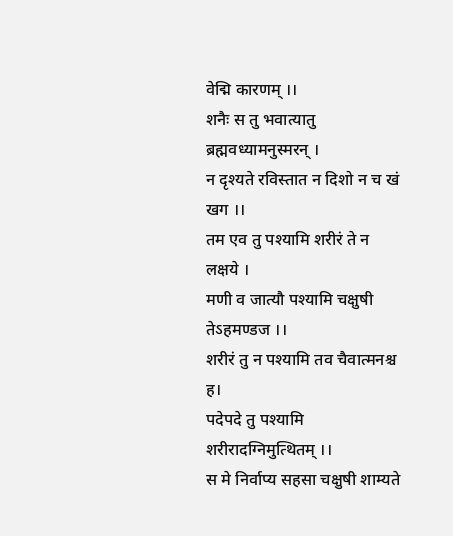वेद्मि कारणम् ।।
शनैः स तु भवात्यातु ब्रह्मवध्यामनुस्मरन् ।
न दृश्यते रविस्तात न दिशो न च खं खग ।।
तम एव तु पश्यामि शरीरं ते न लक्षये ।
मणी व जात्यौ पश्यामि चक्षुषी तेऽहमण्डज ।।
शरीरं तु न पश्यामि तव चैवात्मनश्च ह।
पदेपदे तु पश्यामि शरीरादग्निमुत्थितम् ।।
स मे निर्वाप्य सहसा चक्षुषी शाम्यते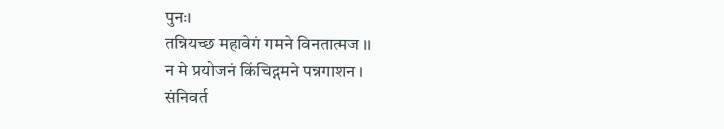पुनः।
तन्नियच्छ महावेगं गमने विनतात्मज ।।
न मे प्रयोजनं किंचिद्गमने पन्नगाशन ।
संनिवर्त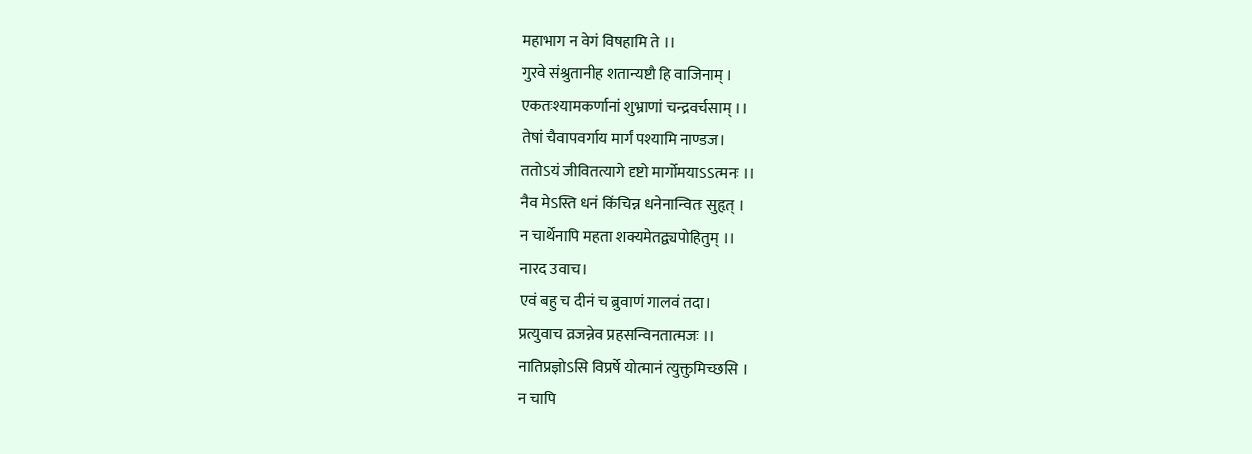महाभाग न वेगं विषहामि ते ।।
गुरवे संश्रुतानीह शतान्यष्टौ हि वाजिनाम् ।
एकतःश्यामकर्णानां शुभ्राणां चन्द्रवर्चसाम् ।।
तेषां चैवापवर्गाय मार्गं पश्यामि नाण्डज।
ततोऽयं जीवितत्यागे दृष्टो मार्गोमयाऽऽत्मनः ।।
नैव मेऽस्ति धनं किंचिन्न धनेनान्वितः सुहृत् ।
न चार्थेनापि महता शक्यमेतद्व्यपोहितुम् ।।
नारद उवाच।
एवं बहु च दीनं च ब्रुवाणं गालवं तदा।
प्रत्युवाच व्रजन्नेव प्रहसन्विनतात्मजः ।।
नातिप्रज्ञोऽसि विप्रर्षे योत्मानं त्युक्तुमिच्छसि ।
न चापि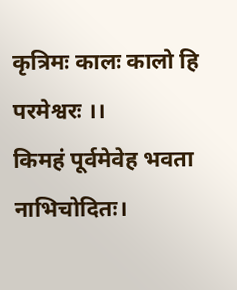कृत्रिमः कालः कालो हि परमेश्वरः ।।
किमहं पूर्वमेवेह भवता नाभिचोदितः।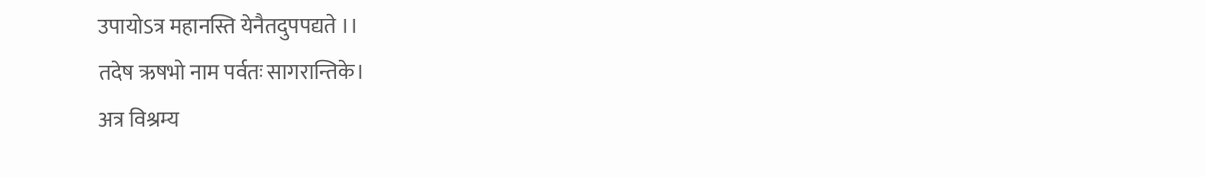उपायोऽत्र महानस्ति येनैतदुपपद्यते ।।
तदेष ऋषभो नाम पर्वतः सागरान्तिके।
अत्र विश्रम्य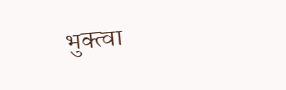भुक्त्वा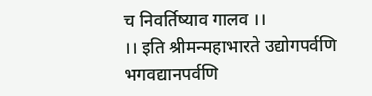च निवर्तिष्याव गालव ।।
।। इति श्रीमन्महाभारते उद्योगपर्वणि
भगवद्यानपर्वणि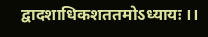द्वादशाधिकशततमोऽध्यायः ।।